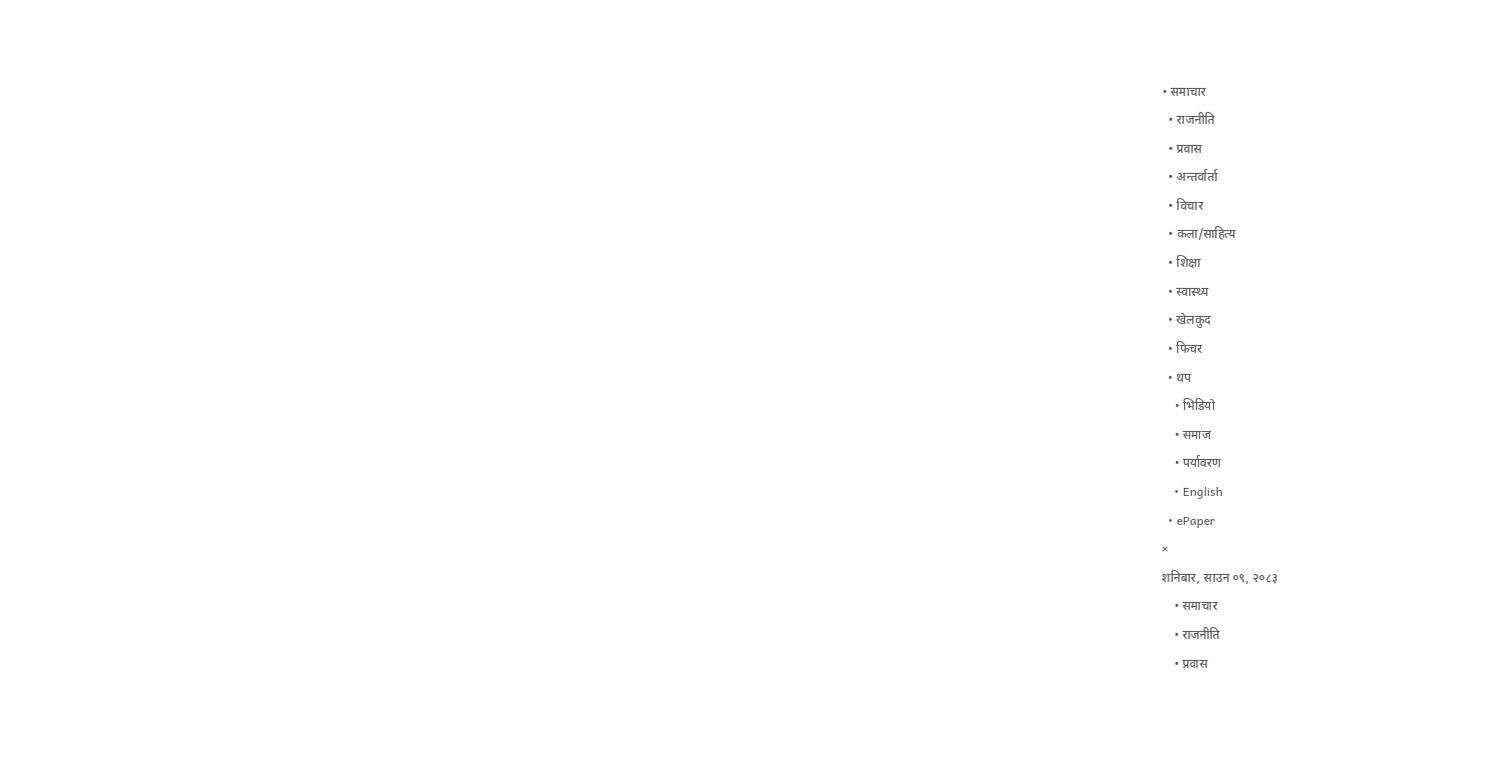• समाचार
  • राजनीति
  • प्रवास
  • अन्तर्वार्ता
  • विचार
  • कला/साहित्य
  • शिक्षा
  • स्वास्थ्य
  • खेलकुद
  • फिचर
  • थप
    • भिडियो
    • समाज
    • पर्यावरण
    • English
  • ePaper
×
शनिबार, साउन ०९, २०८३
    • समाचार
    • राजनीति
    • प्रवास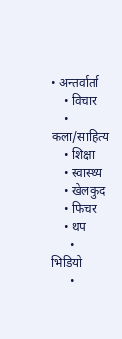• अन्तर्वार्ता
    • विचार
    • कला/साहित्य
    • शिक्षा
    • स्वास्थ्य
    • खेलकुद
    • फिचर
    • थप
      • भिडियो
      •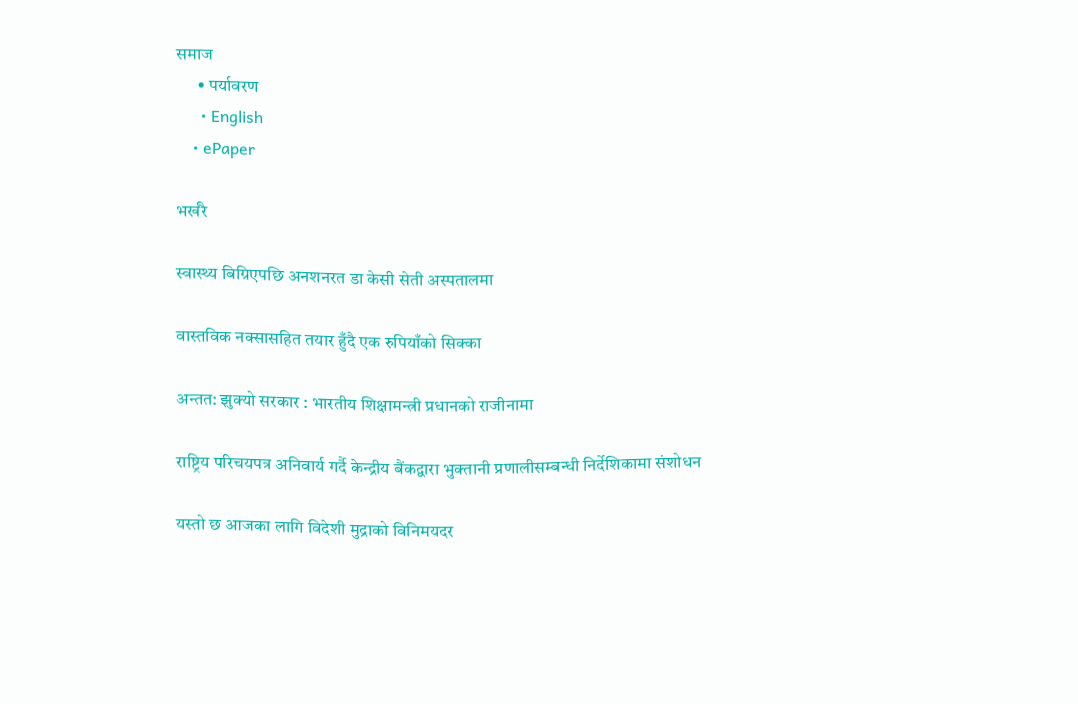समाज
      • पर्यावरण
      • English
    • ePaper

भर्खरै

स्वास्थ्य बिग्रिएपछि अनशनरत डा केसी सेती अस्पतालमा

वास्तविक नक्सासहित तयार हुँदै एक रुपियाँको सिक्का

अन्तत: झुक्यो सरकार : भारतीय शिक्षामन्त्री प्रधानको राजीनामा

राष्ट्रिय परिचयपत्र अनिवार्य गर्दै केन्द्रीय बैंकद्वारा भुक्तानी प्रणालीसम्बन्धी निर्देशिकामा संशोधन

यस्तो छ आजका लागि विदेशी मुद्राको विनिमयदर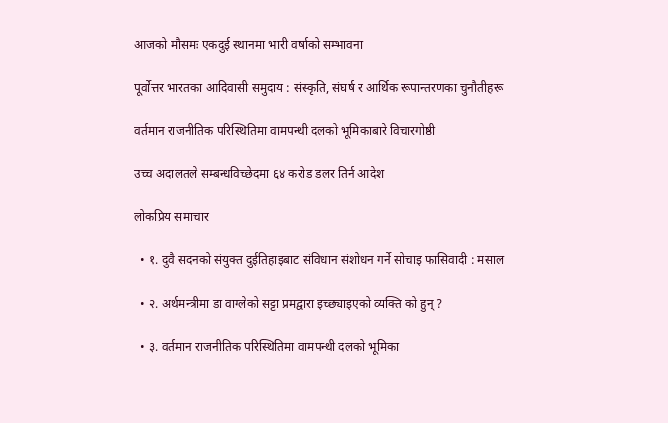आजको मौसमः एकदुई स्थानमा भारी वर्षाको सम्भावना

पूर्वोत्तर भारतका आदिवासी समुदाय : संस्कृति, संघर्ष र आर्थिक रूपान्तरणका चुनौतीहरू

वर्तमान राजनीतिक परिस्थितिमा वामपन्थी दलको भूमिकाबारे विचारगोष्ठी

उच्च अदालतले सम्बन्धविच्छेदमा ६४ करोड डलर तिर्न आदेश

लोकप्रिय समाचार

  • १. दुवै सदनको संयुक्त दुईतिहाइबाट संविधान संशोधन गर्ने सोचाइ फासिवादी : मसाल

  • २. अर्थमन्त्रीमा डा वाग्लेको सट्टा प्रमद्वारा इच्छ्याइएको व्यक्ति को हुन् ?

  • ३. वर्तमान राजनीतिक परिस्थितिमा वामपन्थी दलको भूमिका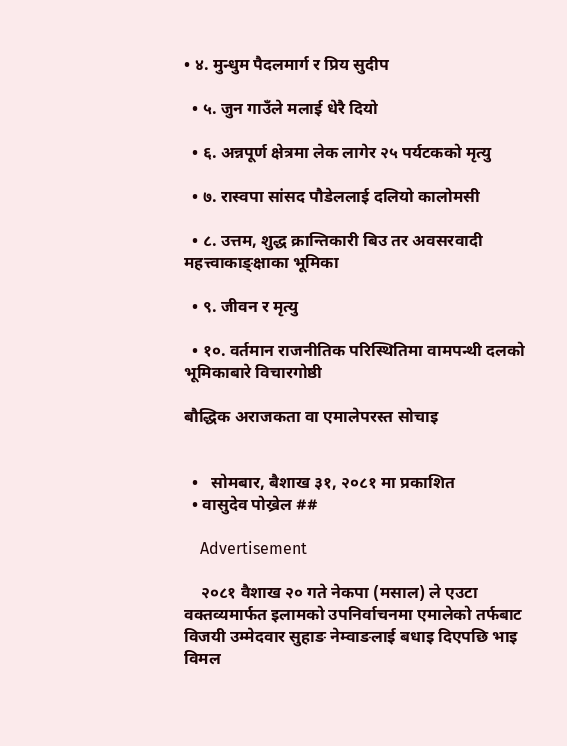• ४. मुन्धुम पैदलमार्ग र प्रिय सुदीप

  • ५. जुन गाउँले मलाई धेरै दियो

  • ६. अन्नपूर्ण क्षेत्रमा लेक लागेर २५ पर्यटकको मृत्यु

  • ७. रास्वपा सांसद पौडेललाई दलियो कालोमसी

  • ८. उत्तम, शुद्ध क्रान्तिकारी बिउ तर अवसरवादी महत्त्वाकाङ्क्षाका भूमिका

  • ९. जीवन र मृत्यु

  • १०. वर्तमान राजनीतिक परिस्थितिमा वामपन्थी दलको भूमिकाबारे विचारगोष्ठी

बौद्धिक अराजकता वा एमालेपरस्त सोचाइ


  •   सोमबार, बैशाख ३१, २०८१ मा प्रकाशित
  • वासुदेव पोख्रेल ##

    Advertisement

    २०८१ वैशाख २० गते नेकपा (मसाल) ले एउटा वक्तव्यमार्फत इलामको उपनिर्वाचनमा एमालेको तर्फबाट विजयी उम्मेदवार सुहाङ नेम्वाङलाई बधाइ दिएपछि भाइ विमल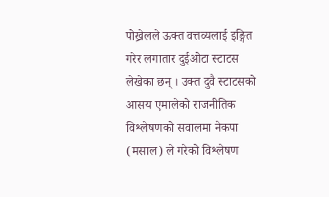पोख्रेलले ऊक्त वत्तव्यलाई इङ्गित गरेर लगातार दुईओटा स्टाटस लेखेका छन् । उक्त दुवै स्टाटसको आसय एमालेको राजनीतिक विश्लेषणको सवालमा नेकपा (मसाल) ले गरेको विश्लेषण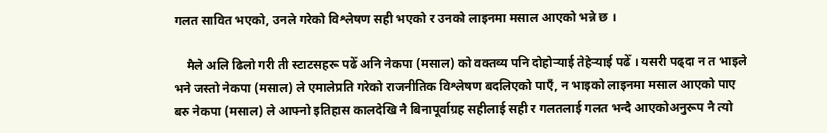गलत सावित भएको, उनले गरेको विश्लेषण सही भएको र उनको लाइनमा मसाल आएको भन्ने छ ।

    मैले अलि ढिलो गरी ती स्टाटसहरू पढेँ अनि नेकपा (मसाल) को वक्तव्य पनि दोहोर्‍याई तेहेर्‍याई पढेँ । यसरी पढ्दा न त भाइले भने जस्तो नेकपा (मसाल) ले एमालेप्रति गरेको राजनीतिक विश्लेषण बदलिएको पाएँ, न भाइको लाइनमा मसाल आएको पाए बरु नेकपा (मसाल) ले आफ्नो इतिहास कालदेखि नै बिनापूर्वाग्रह सहीलाई सही र गलतलाई गलत भन्दै आएकोअनुरूप नै त्यो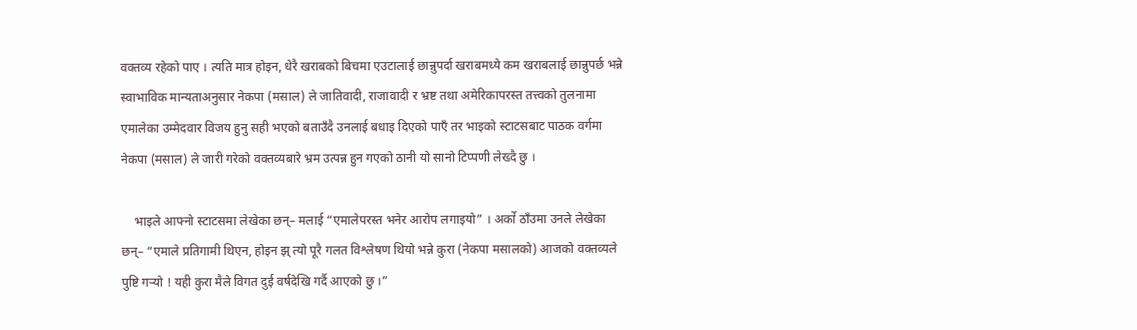वक्तव्य रहेको पाए । त्यति मात्र होइन, धेरै खराबको बिचमा एउटालाई छान्नुपर्दा खराबमध्ये कम खराबलाई छान्नुपर्छ भन्ने स्वाभाविक मान्यताअनुसार नेकपा (मसाल) ले जातिवादी, राजावादी र भ्रष्ट तथा अमेरिकापरस्त तत्त्वको तुलनामा एमालेका उम्मेदवार विजय हुनु सही भएको बताउँदै उनलाई बधाइ दिएको पाएँ तर भाइको स्टाटसबाट पाठक वर्गमा नेकपा (मसाल) ले जारी गरेको वक्तव्यबारे भ्रम उत्पन्न हुन गएको ठानी यो सानो टिप्पणी लेख्दै छु ।

    भाइले आफ्नो स्टाटसमा लेखेका छन्– मलाई “एमालेपरस्त भनेर आरोप लगाइयो” । अर्को ठाँउमा उनले लेखेका छन्– “एमाले प्रतिगामी थिएन, होइन झ् त्यो पूरै गलत विश्लेषण थियो भन्ने कुरा (नेकपा मसालको) आजको वक्तव्यले पुष्टि गर्‍यो ! यही कुरा मैले विगत दुई वर्षदेखि गर्दै आएको छु ।”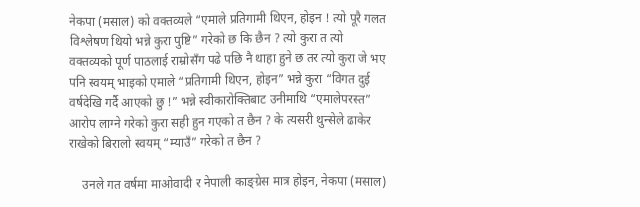नेकपा (मसाल) को वक्तव्यले “एमाले प्रतिगामी थिएन, होइन ! त्यो पूरै गलत विश्लेषण थियो भन्ने कुरा पुष्टि” गरेको छ कि छैन ? त्यो कुरा त त्यो वक्तव्यको पूर्ण पाठलाई राम्रोसँग पढे पछि नै थाहा हुने छ तर त्यो कुरा जे भए पनि स्वयम् भाइको एमाले “प्रतिगामी थिएन, होइन” भन्ने कुरा “विगत दुई वर्षदेखि गर्दै आएको छु !” भन्ने स्वीकारोक्तिबाट उनीमाथि “एमालेपरस्त” आरोप लाग्ने गरेको कुरा सही हुन गएको त छैन ? के त्यसरी थुन्सेले ढाकेर राखेको बिरालो स्वयम् “म्याउँ” गरेको त छैन ?

    उनले गत वर्षमा माओवादी र नेपाली काङ्ग्रेस मात्र होइन, नेकपा (मसाल)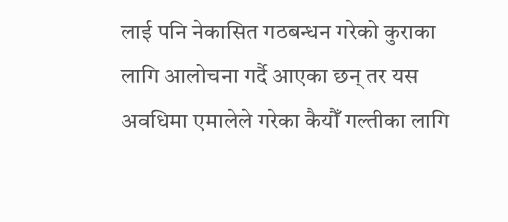लाई पनि नेकासित गठबन्धन गरेको कुराका लागि आलोचना गर्दै आएका छन् तर यस अवधिमा एमालेले गरेका कैयौँ गल्तीका लागि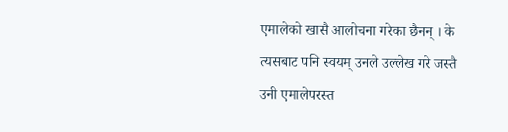एमालेको खासै आलोचना गरेका छैनन् । के त्यसबाट पनि स्वयम् उनले उल्लेख गरे जस्तै उनी एमालेपरस्त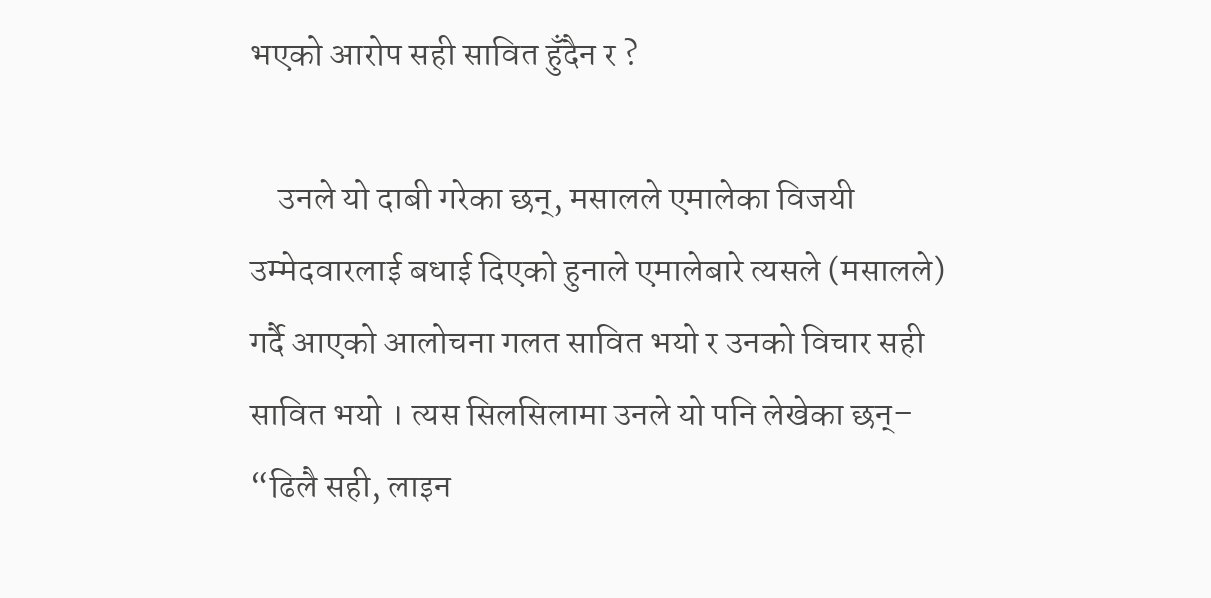भएको आरोप सही सावित हुँदैन र ?

    उनले यो दाबी गरेका छन्, मसालले एमालेका विजयी उम्मेदवारलाई बधाई दिएको हुनाले एमालेबारे त्यसले (मसालले) गर्दै आएको आलोचना गलत सावित भयो र उनको विचार सही सावित भयो । त्यस सिलसिलामा उनले यो पनि लेखेका छन्– “ढिलै सही, लाइन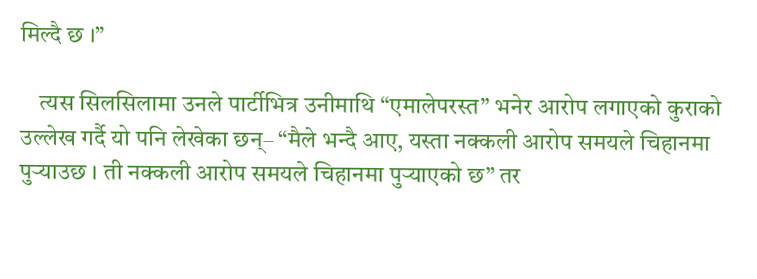मिल्दै छ ।”

    त्यस सिलसिलामा उनले पार्टीभित्र उनीमाथि “एमालेपरस्त” भनेर आरोप लगाएको कुराको उल्लेख गर्दै यो पनि लेखेका छन्– “मैले भन्दै आए, यस्ता नक्कली आरोप समयले चिहानमा पुर्‍याउछ । ती नक्कली आरोप समयले चिहानमा पुर्‍याएको छ” तर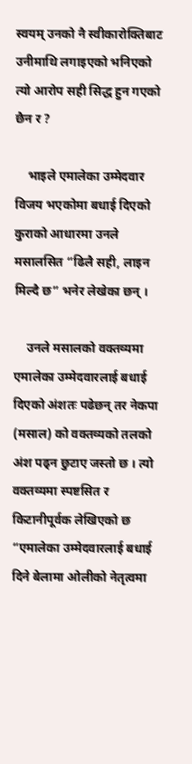स्वयम् उनको नै स्वीकारोक्तिबाट उनीमाथि लगाइएको भनिएको त्यो आरोप सही सिद्ध हुन गएको छैन र ?

    भाइले एमालेका उम्मेदवार विजय भएकोमा बधाई दिएको कुराको आधारमा उनले मसालसित “ढिलै सही, लाइन मिल्दै छ” भनेर लेखेका छन् ।

    उनले मसालको वक्तव्यमा एमालेका उम्मेदवारलाई बधाई दिएको अंशतः पढेछन् तर नेकपा (मसाल) को वक्तव्यको तलको अंश पढ्न छुटाए जस्तो छ । त्यो वक्तव्यमा स्पष्टसित र किटानीपूर्वक लेखिएको छ “एमालेका उम्मेदवारलाई बधाई दिने बेलामा ओलीको नेतृत्वमा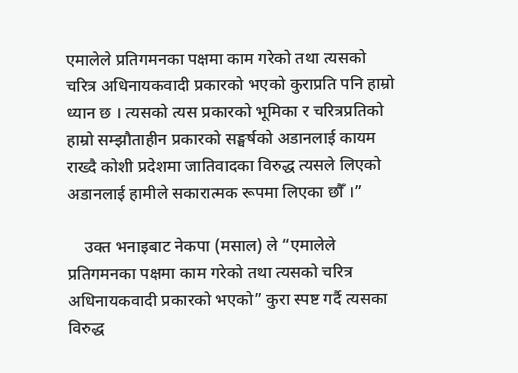एमालेले प्रतिगमनका पक्षमा काम गरेको तथा त्यसको चरित्र अधिनायकवादी प्रकारको भएको कुराप्रति पनि हाम्रो ध्यान छ । त्यसको त्यस प्रकारको भूमिका र चरित्रप्रतिको हाम्रो सम्झौताहीन प्रकारको सङ्घर्षको अडानलाई कायम राख्दै कोशी प्रदेशमा जातिवादका विरुद्ध त्यसले लिएको अडानलाई हामीले सकारात्मक रूपमा लिएका छौँ ।”

    उक्त भनाइबाट नेकपा (मसाल) ले “एमालेले प्रतिगमनका पक्षमा काम गरेको तथा त्यसको चरित्र अधिनायकवादी प्रकारको भएको” कुरा स्पष्ट गर्दै त्यसका विरुद्ध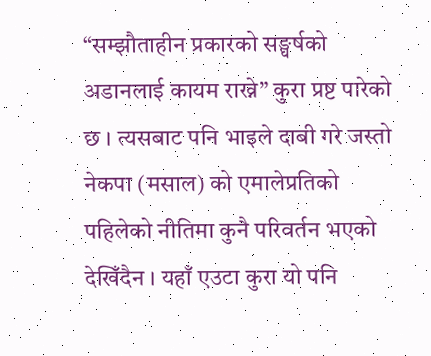“सम्झौताहीन प्रकारको सङ्घर्षको अडानलाई कायम राख्ने” कुरा प्रष्ट पारेको छ । त्यसबाट पनि भाइले दाबी गरे जस्तो नेकपा (मसाल) को एमालेप्रतिको पहिलेको नीतिमा कुनै परिवर्तन भएको देखिँदैन । यहाँ एउटा कुरा यो पनि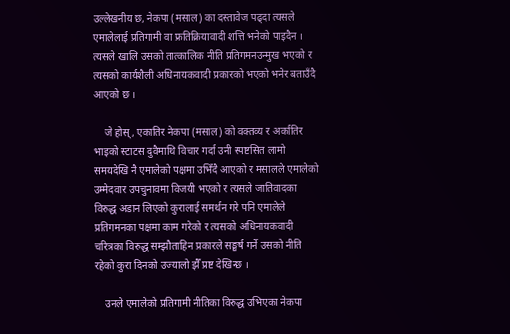उल्लेखनीय छ, नेकपा (मसाल) का दस्तावेज पढ्दा त्यसले एमालेलाई प्रतिगामी वा फ्रतिक्रियावादी शत्ति भनेको पाइदैन । त्यसले खालि उसको तात्कालिक नीति प्रतिगमनउन्मुख भएको र त्यसको कार्यशैली अधिनायकवादी प्रकारको भएको भनेर बताउँदै आएको छ ।

    जे होस्, एकातिर नेकपा (मसाल) को वक्तव्य र अर्कातिर भाइको स्टाटस दुवैमाथि विचार गर्दा उनी स्पष्टसित लामो समयदेखि नै एमालेको पक्षमा उभिँदै आएको र मसालले एमालेको उम्मेदवार उपचुनावमा विजयी भएको र त्यसले जातिवादका विरुद्ध अडान लिएको कुरालाई समर्थन गरे पनि एमालेले प्रतिगमनका पक्षमा काम गरेको र त्यसको अधिनायकवादी चरित्रका विरुद्ध सम्झौताहिन प्रकारले सङ्घर्ष गर्ने उसको नीति रहेको कुरा दिनको उज्यालो झैँ प्रष्ट देखिन्छ ।

    उनले एमालेको प्रतिगामी नीतिका विरुद्ध उभिएका नेकपा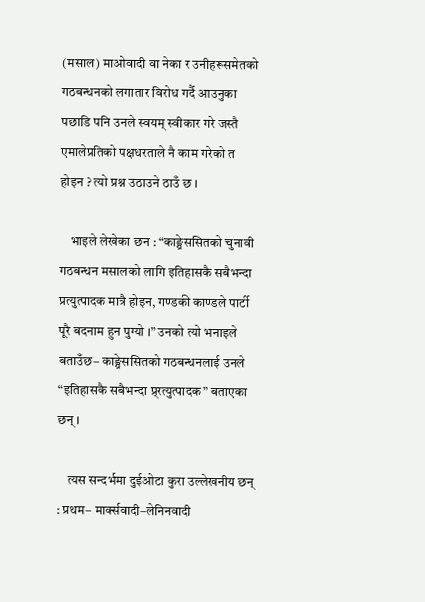(मसाल) माओवादी वा नेका र उनीहरूसमेतको गठबन्धनको लगातार विरोध गर्दै आउनुका पछाडि पनि उनले स्वयम् स्वीकार गरे जस्तै एमालेप्रतिको पक्षधरताले नै काम गरेको त होइन ? त्यो प्रश्न उठाउने ठाउँ छ ।

    भाइले लेखेका छन : “काङ्ग्रेससितको चुनावी गठबन्धन मसालको लागि इतिहासकै सबैभन्दा प्रत्युत्पादक मात्रै होइन, गण्डकी काण्डले पार्टी पूरै बदनाम हुन पुग्यो ।” उनको त्यो भनाइले बताउँछ– काङ्ग्रेससितको गठबन्धनलाई उनले “इतिहासकै सबैभन्दा प्र्रत्युत्पादक” बताएका छन् ।

    त्यस सन्दर्भमा दुईओटा कुरा उल्लेखनीय छन् : प्रथम– मार्क्सवादी–लेनिनवादी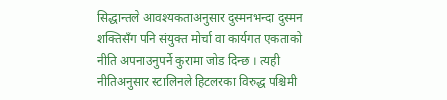सिद्धान्तले आवश्यकताअनुसार दुस्मनभन्दा दुस्मन शक्तिसँग पनि संयुक्त मोर्चा वा कार्यगत एकताको नीति अपनाउनुपर्ने कुरामा जोड दिन्छ । त्यही नीतिअनुसार स्टालिनले हिटलरका विरुद्ध पश्चिमी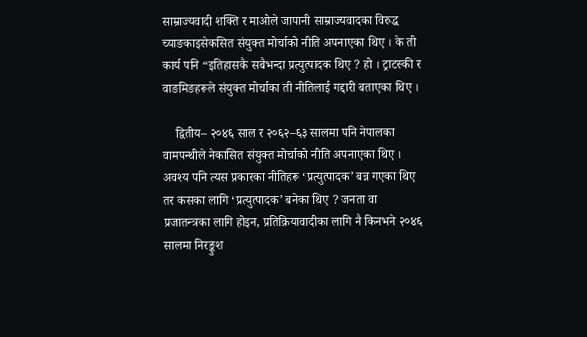साम्राज्यवादी शक्ति र माओले जापानी साम्राज्यवादका विरुद्ध च्याङकाइसेकसित संयुक्त मोर्चाको नीति अपनाएका थिए । के ती कार्य पनि “इतिहासकै सबैभन्दा प्रत्युत्पादक थिए ? हो । ट्राटस्की र वाङमिङहरूले संयुक्त मोर्चाका ती नीतिलाई गद्दारी बताएका थिए ।

    द्वितीय– २०४६ साल र २०६२–६३ सालमा पनि नेपालका वामपन्थीले नेकासित संयुक्त मोर्चाको नीति अपनाएका थिए । अवश्य पनि त्यस प्रकारका नीतिहरू ‘प्रत्युत्पादक’ बन्न गएका थिए तर कसका लागि ‘प्रत्युत्पादक’ बनेका थिए ? जनता वा प्रजातन्त्रका लागि होइन, प्रतिक्रियावादीका लागि नै किनभने २०४६ सालमा निरङ्कुश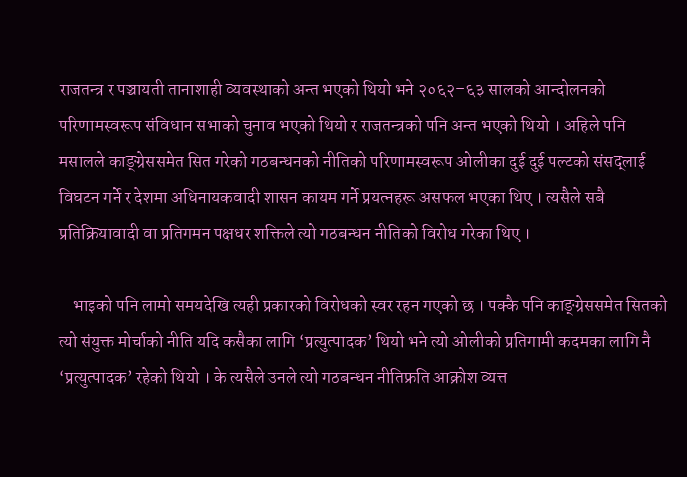राजतन्त्र र पञ्चायती तानाशाही व्यवस्थाको अन्त भएको थियो भने २०६२–६३ सालको आन्दोलनको परिणामस्वरूप संविधान सभाको चुनाव भएको थियो र राजतन्त्रको पनि अन्त भएको थियो । अहिले पनि मसालले काङ्ग्रेससमेत सित गरेको गठबन्धनको नीतिको परिणामस्वरूप ओलीका दुई दुई पल्टको संसद्लाई विघटन गर्ने र देशमा अधिनायकवादी शासन कायम गर्ने प्रयत्नहरू असफल भएका थिए । त्यसैले सबै प्रतिक्रियावादी वा प्रतिगमन पक्षधर शक्तिले त्यो गठबन्धन नीतिको विरोध गरेका थिए ।

    भाइको पनि लामो समयदेखि त्यही प्रकारको विरोधको स्वर रहन गएको छ । पक्कै पनि काङ्ग्रेससमेत सितको त्यो संयुक्त मोर्चाको नीति यदि कसैका लागि ‘प्रत्युत्पादक’ थियो भने त्यो ओलीको प्रतिगामी कदमका लागि नै ‘प्रत्युत्पादक’ रहेको थियो । के त्यसैले उनले त्यो गठबन्धन नीतिफ्रति आक्रोश व्यत्त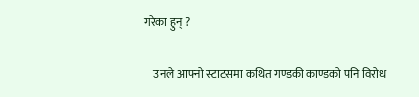गरेका हुन् ?

    उनले आफ्नो स्टाटसमा कथित गण्डकी काण्डको पनि विरोध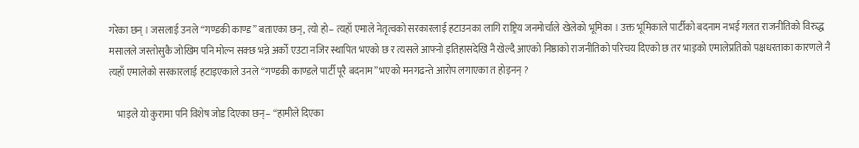गरेका छन् । जसलाई उनले “गण्डकी काण्ड” बताएका छन्, त्यो हो– त्यहाँ एमाले नेतृत्वको सरकारलाई हटाउनका लागि राष्ट्रिय जनमोर्चाले खेलेको भूमिका । उक्त भूमिकाले पार्टीको बदनाम नभई गलत राजनीतिको विरुद्ध मसालले जस्तोसुकै जोखिम पनि मोल्न सक्छ भन्ने अर्को एउटा नजिर स्थापित भएको छ र त्यसले आफ्नो इतिहासदेखि नै खेल्दै आएको निष्ठाको राजनीतिको परिचय दिएको छ तर भाइको एमालेप्रतिको पक्षधरताका कारणले नै त्यहाँ एमालेको सरकारलाई हटाइएकाले उनले “गण्डकी काण्डले पार्टी पूरै बदनाम” भएको मनगढन्ते आरोप लगाएका त होइनन् ?

    भाइले यो कुरामा पनि विशेष जोड दिएका छन्– “हामीले दिएका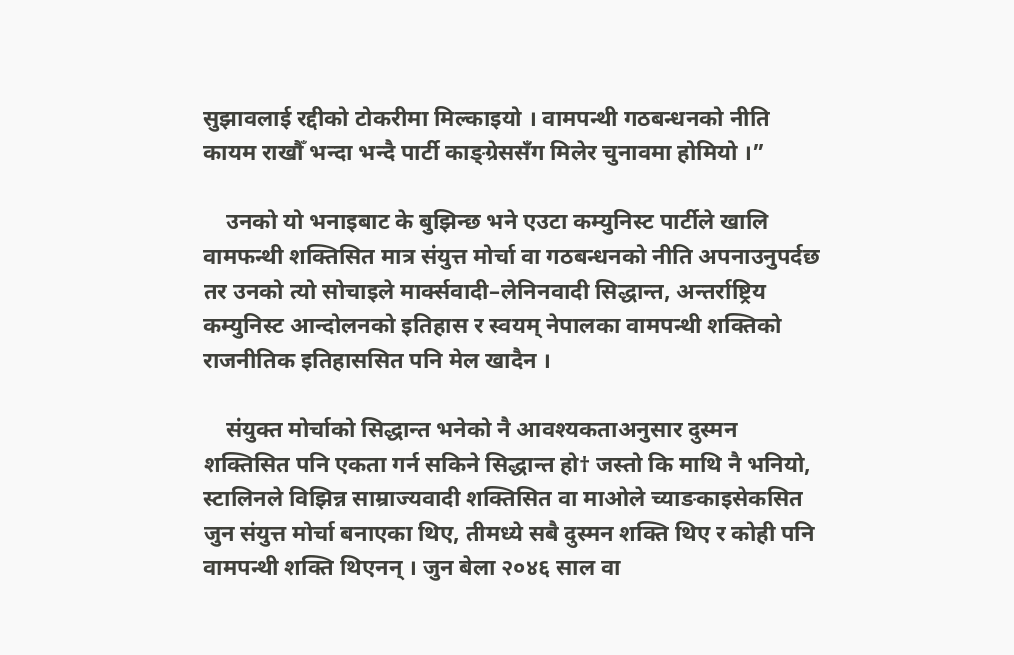सुझावलाई रद्दीको टोकरीमा मिल्काइयो । वामपन्थी गठबन्धनको नीति कायम राखौँ भन्दा भन्दै पार्टी काङ्ग्रेससँग मिलेर चुनावमा होमियो ।”

    उनको यो भनाइबाट के बुझिन्छ भने एउटा कम्युनिस्ट पार्टीले खालि वामफन्थी शक्तिसित मात्र संयुत्त मोर्चा वा गठबन्धनको नीति अपनाउनुपर्दछ तर उनको त्यो सोचाइले मार्क्सवादी–लेनिनवादी सिद्धान्त, अन्तर्राष्ट्रिय कम्युनिस्ट आन्दोलनको इतिहास र स्वयम् नेपालका वामपन्थी शक्तिको राजनीतिक इतिहाससित पनि मेल खादैन ।

    संयुक्त मोर्चाको सिद्धान्त भनेको नै आवश्यकताअनुसार दुस्मन शक्तिसित पनि एकता गर्न सकिने सिद्धान्त हो† जस्तो कि माथि नै भनियो, स्टालिनले विझिन्न साम्राज्यवादी शक्तिसित वा माओले च्याङकाइसेकसित जुन संयुत्त मोर्चा बनाएका थिए, तीमध्ये सबै दुस्मन शक्ति थिए र कोही पनि वामपन्थी शक्ति थिएनन् । जुन बेला २०४६ साल वा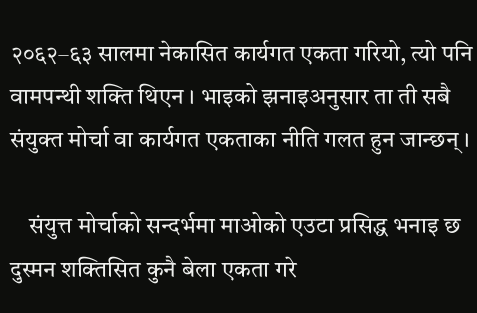२०६२–६३ सालमा नेकासित कार्यगत एकता गरियो, त्यो पनि वामपन्थी शक्ति थिएन । भाइको झनाइअनुसार ता ती सबै संयुक्त मोर्चा वा कार्यगत एकताका नीति गलत हुन जान्छन् ।

    संयुत्त मोर्चाको सन्दर्भमा माओको एउटा प्रसिद्ध भनाइ छ दुस्मन शक्तिसित कुनै बेला एकता गरे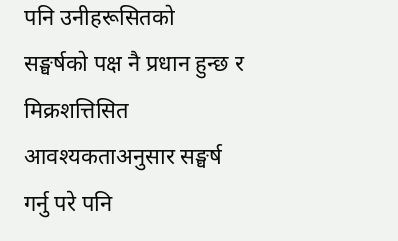पनि उनीहरूसितको सङ्घर्षको पक्ष नै प्रधान हुन्छ र मिक्रशत्तिसित आवश्यकताअनुसार सङ्घर्ष गर्नु परे पनि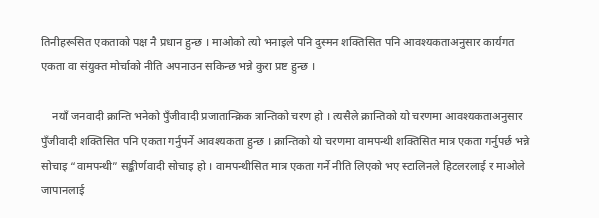तिनीहरूसित एकताको पक्ष नै प्रधान हुन्छ । माओको त्यो भनाइले पनि दुस्मन शक्तिसित पनि आवश्यकताअनुसार कार्यगत एकता वा संयुक्त मोर्चाको नीति अपनाउन सकिन्छ भन्ने कुरा प्रष्ट हुन्छ ।

    नयाँ जनवादी क्रान्ति भनेको पुँजीवादी प्रजातान्क्रिक त्रान्तिको चरण हो । त्यसैले क्रान्तिको यो चरणमा आवश्यकताअनुसार पुँजीवादी शक्तिसित पनि एकता गर्नुपर्ने आवश्यकता हुन्छ । क्रान्तिको यो चरणमा वामपन्थी शक्तिसित मात्र एकता गर्नुपर्छ भन्ने सोचाइ “वामपन्थी” सङ्कीर्णवादी सोचाइ हो । वामपन्थीसित मात्र एकता गर्ने नीति लिएको भए स्टालिनले हिटलरलाई र माओले जापानलाई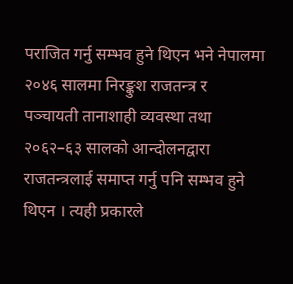पराजित गर्नु सम्भव हुने थिएन भने नेपालमा २०४६ सालमा निरङ्कुश राजतन्त्र र पञ्चायती तानाशाही व्यवस्था तथा २०६२–६३ सालको आन्दोलनद्वारा राजतन्त्रलाई समाप्त गर्नु पनि सम्भव हुने थिएन । त्यही प्रकारले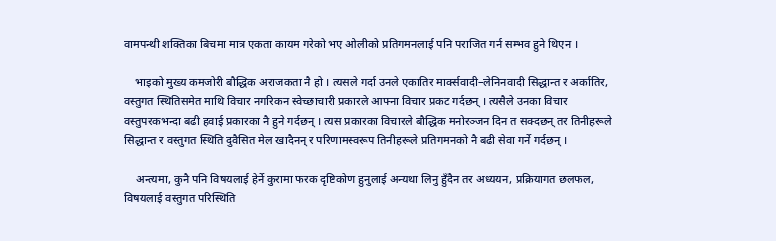वामपन्थी शक्तिका बिचमा मात्र एकता कायम गरेको भए ओलीको प्रतिगमनलाई पनि पराजित गर्न सम्भव हुने थिएन ।

    भाइको मुख्य कमजोरी बौद्धिक अराजकता नै हो । त्यसले गर्दा उनले एकातिर मार्क्सवादी–लेनिनवादी सिद्धान्त र अर्कातिर, वस्तुगत स्थितिसमेत माथि विचार नगरिकन स्वेच्छाचारी प्रकारले आफ्ना विचार प्रकट गर्दछन् । त्यसैले उनका विचार वस्तुपरकभन्दा बढी हवाई प्रकारका नै हुने गर्दछन् । त्यस प्रकारका विचारले बौद्धिक मनोरञ्जन दिन त सक्दछन् तर तिनीहरूले सिद्धान्त र वस्तुगत स्थिति दुवैसित मेल खादैनन् र परिणामस्वरूप तिनीहरूले प्रतिगमनको नै बढी सेवा गर्ने गर्दछन् ।

    अन्त्यमा, कुनै पनि विषयलाई हेर्ने कुरामा फरक दृष्टिकोण हुनुलाई अन्यथा लिनु हुँदैन तर अध्ययन, प्रक्रियागत छलफल, विषयलाई वस्तुगत परिस्थिति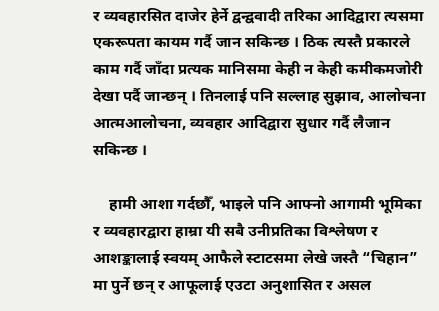र व्यवहारसित दाजेर हेर्ने द्वन्द्ववादी तरिका आदिद्वारा त्यसमा एकरूपता कायम गर्दै जान सकिन्छ । ठिक त्यस्तै प्रकारले काम गर्दै जाँदा प्रत्यक मानिसमा केही न केही कमीकमजोरी देखा पर्दै जान्छन् । तिनलाई पनि सल्लाह सुझाव, आलोचना आत्मआलोचना, व्यवहार आदिद्वारा सुधार गर्दै लैजान सकिन्छ ।

    हामी आशा गर्दछौँ, भाइले पनि आफ्नो आगामी भूमिका र व्यवहारद्वारा हाम्रा यी सबै उनीप्रतिका विश्लेषण र आशङ्कालाई स्वयम् आफैले स्टाटसमा लेखे जस्तै “चिहान” मा पुर्ने छन् र आफूलाई एउटा अनुशासित र असल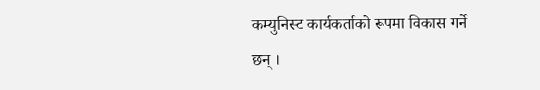कम्युनिस्ट कार्यकर्ताको रूपमा विकास गर्ने छन् ।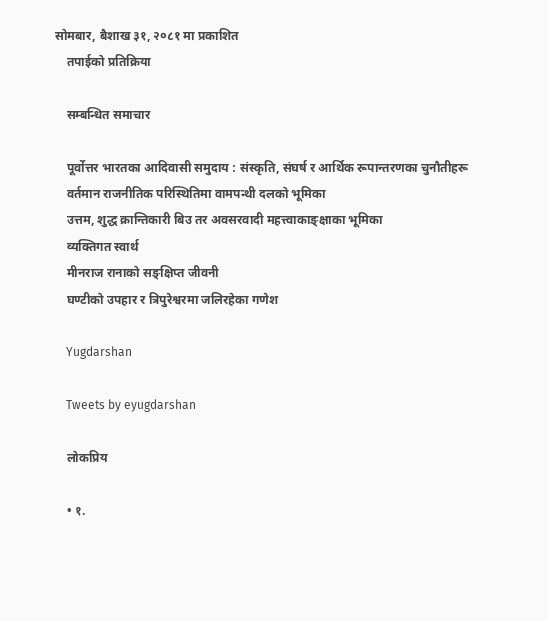सोमबार, बैशाख ३१, २०८१ मा प्रकाशित
    तपाईको प्रतिक्रिया

    सम्बन्धित समाचार

    पूर्वोत्तर भारतका आदिवासी समुदाय : संस्कृति, संघर्ष र आर्थिक रूपान्तरणका चुनौतीहरू
    वर्तमान राजनीतिक परिस्थितिमा वामपन्थी दलको भूमिका
    उत्तम, शुद्ध क्रान्तिकारी बिउ तर अवसरवादी महत्त्वाकाङ्क्षाका भूमिका
    व्यक्तिगत स्वार्थ
    मीनराज रानाको सङ्क्षिप्त जीवनी
    घण्टीको उपहार र त्रिपुरेश्वरमा जलिरहेका गणेश

    Yugdarshan

    Tweets by eyugdarshan

    लोकप्रिय

    • १.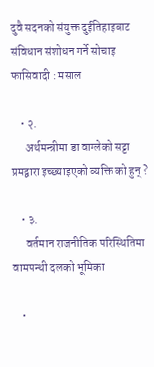दुवै सदनको संयुक्त दुईतिहाइबाट संविधान संशोधन गर्ने सोचाइ फासिवादी : मसाल

    • २.
      अर्थमन्त्रीमा डा वाग्लेको सट्टा प्रमद्वारा इच्छ्याइएको व्यक्ति को हुन् ?

    • ३.
      वर्तमान राजनीतिक परिस्थितिमा वामपन्थी दलको भूमिका

    •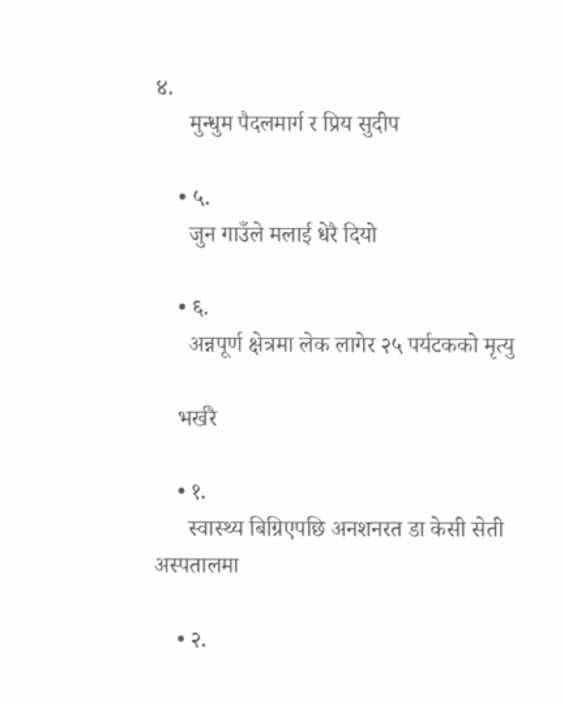४.
      मुन्धुम पैदलमार्ग र प्रिय सुदीप

    • ५.
      जुन गाउँले मलाई धेरै दियो

    • ६.
      अन्नपूर्ण क्षेत्रमा लेक लागेर २५ पर्यटकको मृत्यु

    भर्खरै

    • १.
      स्वास्थ्य बिग्रिएपछि अनशनरत डा केसी सेती अस्पतालमा

    • २.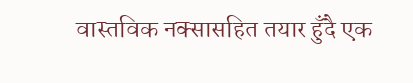वास्तविक नक्सासहित तयार हुँदै एक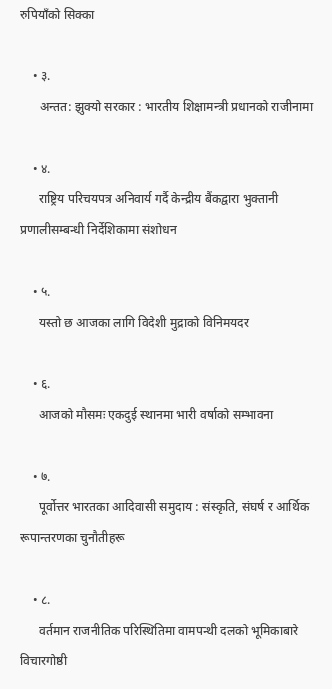रुपियाँको सिक्का

    • ३.
      अन्तत: झुक्यो सरकार : भारतीय शिक्षामन्त्री प्रधानको राजीनामा

    • ४.
      राष्ट्रिय परिचयपत्र अनिवार्य गर्दै केन्द्रीय बैंकद्वारा भुक्तानी प्रणालीसम्बन्धी निर्देशिकामा संशोधन

    • ५.
      यस्तो छ आजका लागि विदेशी मुद्राको विनिमयदर

    • ६.
      आजको मौसमः एकदुई स्थानमा भारी वर्षाको सम्भावना

    • ७.
      पूर्वोत्तर भारतका आदिवासी समुदाय : संस्कृति, संघर्ष र आर्थिक रूपान्तरणका चुनौतीहरू

    • ८.
      वर्तमान राजनीतिक परिस्थितिमा वामपन्थी दलको भूमिकाबारे विचारगोष्ठी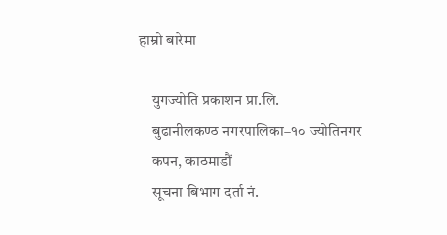हाम्रो बारेमा

    युगज्योति प्रकाशन प्रा.लि.
    बुढानीलकण्ठ नगरपालिका–१० ज्योतिनगर
    कपन, काठमाडौं
    सूचना बिभाग दर्ता नं.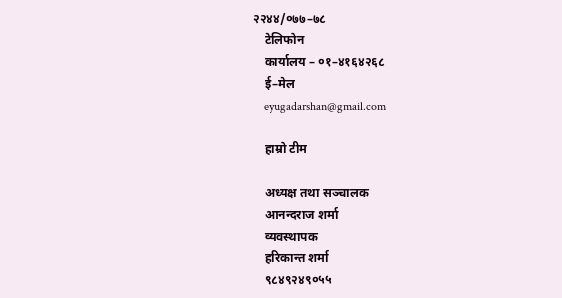२२४४/०७७–७८
    टेलिफोन
    कार्यालय – ०१–४१६४२६८
    ई–मेल
    eyugadarshan@gmail.com

    हाम्रो टीम

    अध्यक्ष तथा सञ्चालक
    आनन्दराज शर्मा
    व्यवस्थापक
    हरिकान्त शर्मा
    ९८४९२४९०५५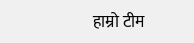हाम्रो टीम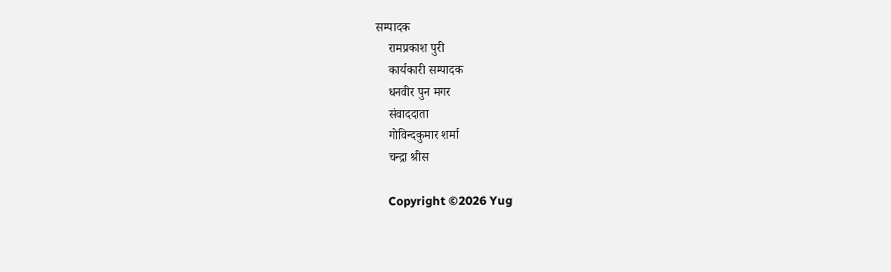सम्पादक
    रामप्रकाश पुरी
    कार्यकारी सम्पादक
    धनवीर पुन मगर
    संवाददाता
    गोविन्दकुमार शर्मा
    चन्द्रा श्रीस

    Copyright ©2026 Yug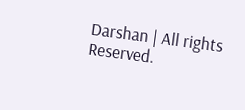Darshan | All rights Reserved.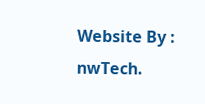Website By :  nwTech.